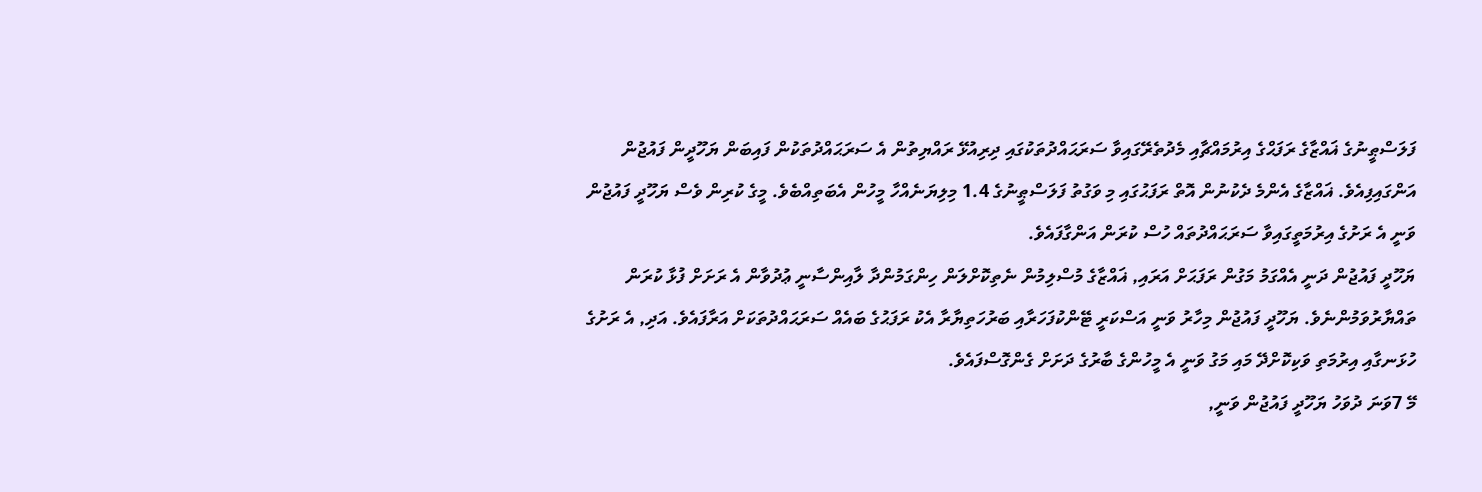ފަލަސްޠީނުގެ ޣައްޒާގެ ރަފަޙްގެ އިރުމައްޗާއި މެދުތެރޭގައިވާ ސަރަޙައްދުތަކުގައި ދިރިއުޅޭ ރައްޔިތުން އެ ސަރަޙައްދުތަކުން ފައިބަން ޔަހޫދީން ފައުޖުން އަންގައިފިއެވެ. ޣައްޒާގެ އެންމެ ދެކުނުން އޮތް ރަފަޙުގައި މި ވަގުތު ފަލަސްޠީނުގެ 1.4 މިލިޔަނެއްހާ މީހުން އެބަތިއްބެވެ. މީގެ ކުރިން ވެސް ޔަހޫދީ ފައުޖުން ވަނީ އެ ރަށުގެ އިރުމަތީގައިވާ ސަރަޙައްދުތައް ހުސް ކުރަން އަންގާފައެވެ.
ޔަހޫދީ ފައުޖުން ދަނީ އެއްގަމު މަގުން ރަފަޙަށް އަރައި, ޣައްޒާގެ މުސްލިމުން ނެތިކޮށްލަން ހިންގަމުންދާ ލާއިންސާނީ ޢުދުވާން އެ ރަށަށް ފުޅާ ކުރަން ތައްޔާރުވަމުންނެވެ. ޔަހޫދީ ފައުޖުން މިހާރު ވަނީ އަސްކަރީ ޓޭންކުފަހަރާއި ބަރުހަތިޔާރާ އެކު ރަފަޙުގެ ބައެއް ސަރަޙައްދުތަކަށް އަރާފައެވެ. އަދި, އެ ރަށުގެ ހުޅަނގާއި އިރުމަތި ވަކިކޮށްދޭ މައި މަގު ވަނީ އެ މީހުންގެ ބާރުގެ ދަށަށް ގެންގޮސްފައެވެ.
މޭ 7ވަނަ ދުވަހު ޔަހޫދީ ފައުޖުން ވަނީ,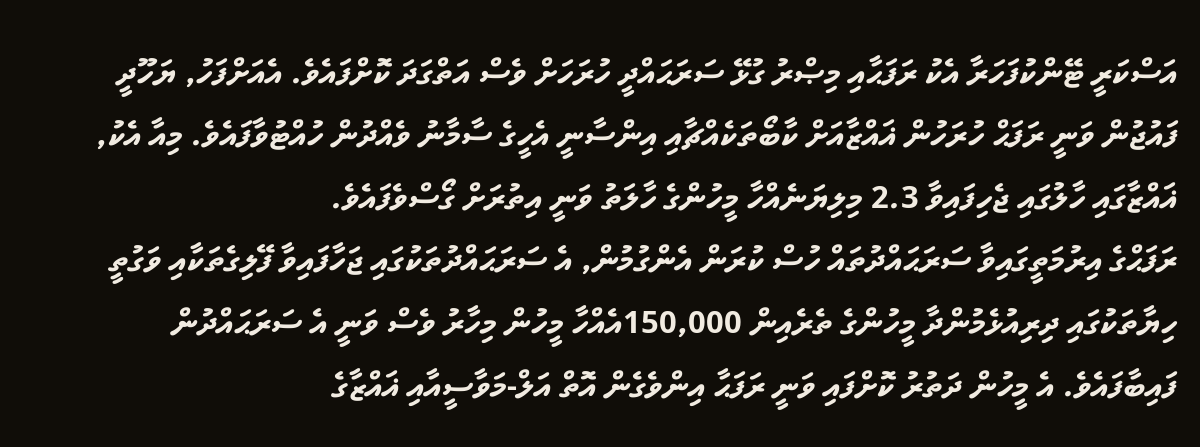އަސްކަރީ ޓޭންކުފަހަރާ އެކު ރަފަޙާއި މިޞްރު ގުޅޭ ސަރަޙައްދީ ހުރަހަށް ވެސް އަތްގަދަ ކޮށްފައެވެ. އެއަށްފަހު, ޔަހޫދީ ފައުޖުން ވަނީ ރަފަޙް ހުރަހުން ޣައްޒާއަށް ކާބޯތަކެއްޗާއި އިންސާނީ އެހީގެ ސާމާނު ވެއްދުން ހުއްޓުވާފައެވެ. މިއާ އެކު, ޣައްޒާގައި ހާލުގައި ޖެހިފައިވާ 2.3 މިލިޔަނެއްހާ މީހުންގެ ހާލަތު ވަނީ އިތުރަށް ގޯސްވެފައެވެ.
ރަފަޙްގެ އިރުމަތީގައިވާ ސަރަޙައްދުތައް ހުސް ކުރަން އެންގުމުން, އެ ސަރަޙައްދުތަކުގައި ޖަހާފައިވާ ފޭލިގެތަކާއި ވަގުތީ ހިޔާތަކުގައި ދިރިއުޅެމުންދާ މީހުންގެ ތެރެއިން 150,000އެއްހާ މީހުން މިހާރު ވެސް ވަނީ އެ ސަރަޙައްދުން ފައިބާފައެވެ. އެ މީހުން ދަތުރު ކޮށްފައި ވަނީ ރަފަޙާ އިންވެގެން އޮތް އަލް-މަވާސީއާއި ޣައްޒާގެ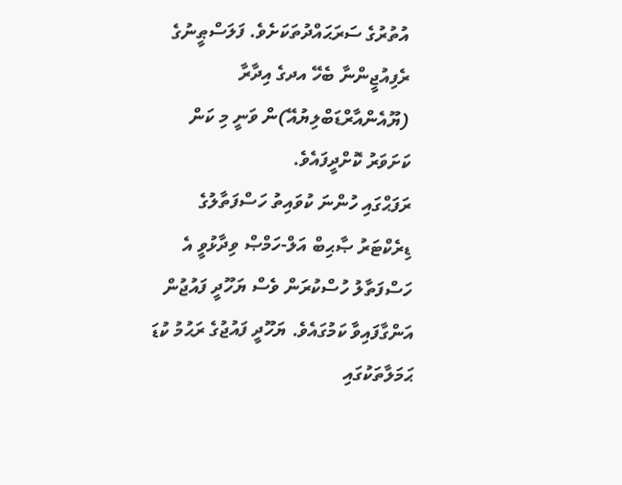އުތުރުގެ ސަރަޙައްދުތަކަށެވެ. ފަލަސްޠީނުގެ ރެފިއުޖީންނާ ބެހޭ އދގެ އިދާރާ (ޔޫއެންއާރްޑަބްލިޔުއޭ)ން ވަނީ މި ކަން ކަށަވަރު ކޮށްދީފައެވެ.
ރަފަޙްގައި ހުންނަ ކުވައިތު ހަސްފަތާލުގެ ޑިރެކްޓަރު ޞާޙިބް އަލް-ހަމްޞް ވިދާޅުވީ އެ ހަސްފަތާލު ހުސްކުރަން ވެސް ޔަހޫދީ ފައުޖުން އަންގާފައިވާ ކަމުގައެވެ. ޔަހޫދީ ފައުޖުގެ ރަޙުމު ކުޑަ ޙަމަލާތަކުގައި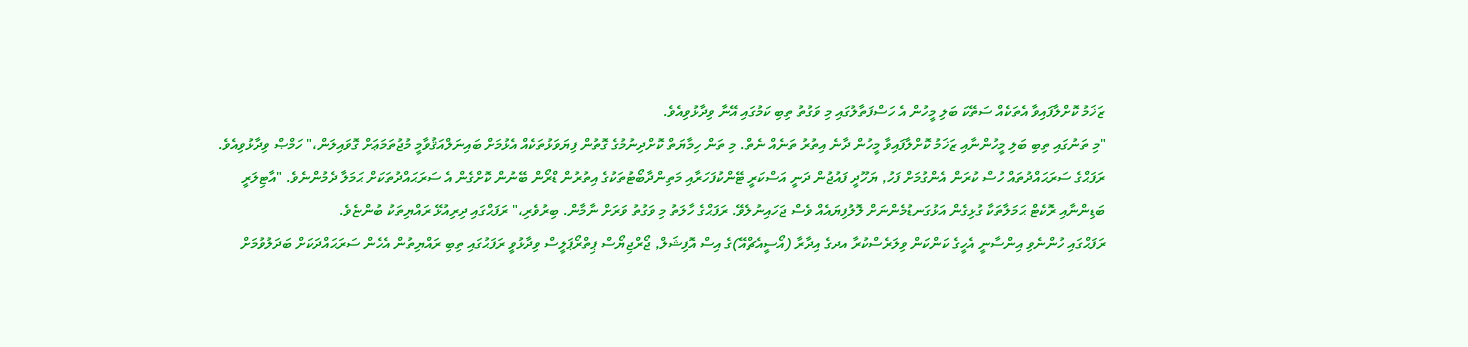ޒަޚަމު ކޮށްލާފައިވާ އެތަކެއް ސަތޭކަ ބަލި މީހުން އެ ހަސްފަތާލުގައި މި ވަގުތު ތިބި ކަމުގައި އޭނާ ވިދާޅުވިއެވެ.
"މި ތަނުގައި ތިބި ބަލި މީހުންނާއި ޒަޚަމު ކޮށްލާފައިވާ މީހުން ދާނެ އިތުރު ތަނެއް ނެތް. މި ތަން ހިމާޔަތް ކޮށްދިނުމުގެ ގޮތުން ފިޔަވަޅުތަކެއް އެޅުމަށް ބައިނަލްއަޤުވާމީ މުޖުތަމަޢަށް ގޮވައިލަން،" ހަމްޞް ވިދާޅުވިއެވެ.
ރަފަޙްގެ ސަރަޙައްދުތައް ހުސް ކުރަން އެންގުމަށް ފަހު, ޔަހޫދީ ފައުޖުން ދަނީ އަސްކަރީ ޓޭންކުފަހަރާއި މަތިންދާބޯޓުތަކުގެ އިތުރުން ޑްރޯން ބޭނުން ކޮށްގެން އެ ސަރަޙައްދުތަކަށް ޙަމަލާ ދެމުންނެވެ. "އާޓިލަރީ ބަޑިންނާއި ރޮކެޓް ޙަމަލާތަކާ ގުޅިގެން އަޅުގަނޑުމެންނަށް ލޮލުފިޔައެއް ވެސް ޖަހައިނުލެވޭ. ރަފަޙްގެ ހާލަތު މި ވަގުތު ވަރަށް ނާމާން. ބިރުވެރި،" ރަފަޙްގައި ދިރިއުޅޭ ރައްޔިތަކު ބުންޏެވެ.
ރަފަޙްގައި ހުންނެވި އިންސާނީ އެހީގެ ކަންކަން ވިލަރެސްކުރާ އދގެ އިދާރާ (އޯސީއެޗްއޭ)ގެ އިސް އޮފިޝަލް, ޖޯރްޖިޔޯސް ޕިތްރޯޕަލީސް ވިދާޅުވީ ރަފަޙުގައި ތިބި ރައްޔިތުން އެހެން ސަރަޙައްދަކަށް ބަދަލުވުމަށް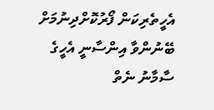އެހީތެރިކަން ފޯރުކޮށްދިނުމަށް ބޭނުންވާ އިންސާނީ އެހީގެ ސާމާނު ނެތް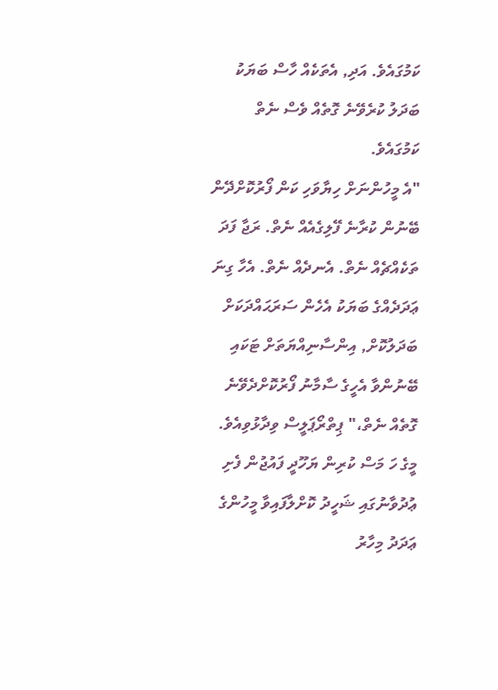ކަމުގައެވެ. އަދި, އެތަކެއް ހާސް ބަޔަކު ބަދަލު ކުރެވޭނެ ގޮތެއް ވެސް ނެތް ކަމުގައެވެ.
"އެ މީހުންނަށް ހިޔާވަހި ކަން ފޯރުކޮށްދޭން ބޭނުން ކުރާނެ ފޭލިގެއެއް ނެތް. ރަޖާ ފަދަ ތަކެއްޗެއް ނެތް. އެނދެއް ނެތް. އެހާ ގިނަ ޢަދަދެއްގެ ބަޔަކު އެހެން ސަރަޙައްދަކަށް ބަދަލުކޮށް, އިންސާނިއްޔަތަށް ޓަކައި ބޭނުންވާ އެހީގެ ސާމާނު ފޯރުކޮށްދެވޭނެ ގޮތެއް ނެތް،" ޕިތްރޯޕަލީސް ވިދާޅުވިއެވެ.
މީގެ ހަ މަސް ކުރިން ޔަހޫދީ ފައުޖުން ފެށި ޢުދުވާނުގައި ޝަހީދު ކޮށްލާފައިވާ މީހުންގެ ޢަދަދު މިހާރު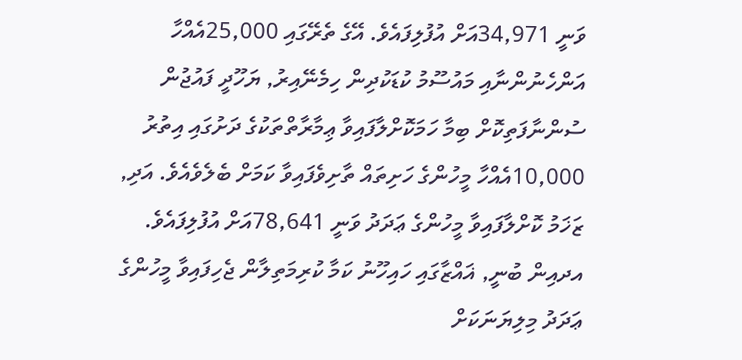ވަނީ 34,971އަށް އުފުލިފައެވެ. އޭގެ ތެރޭގައި 25,000އެއްހާ އަންހެނުންނާއި މައުސޫމު ކުޑަކުދިން ހިމެނޭއިރު, ޔަހޫދީ ފައުޖުން ސުންނާފަތިކޮށް ބިމާ ހަމަކޮށްލާފައިވާ ޢިމާރާތްތަކުގެ ދަށުގައި އިތުރު 10,000އެއްހާ މީހުންގެ ހަށިތައް ތާށިވެފައިވާ ކަމަށް ބެލެވެއެވެ. އަދި, ޒަޚަމު ކޮށްލާފައިވާ މީހުންގެ ޢަދަދު ވަނީ 78,641އަށް އުފުލިފައެވެ. އދއިން ބުނީ, ޣައްޒާގައި ހައިހޫނު ކަމާ ކުރިމަތިލާން ޖެހިފައިވާ މީހުންގެ ޢަދަދު މިލިޔަނަކަށް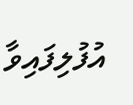އުފުލިފައިވާ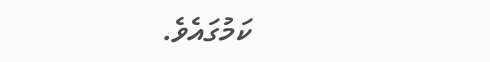ކަމުގައެވެ.